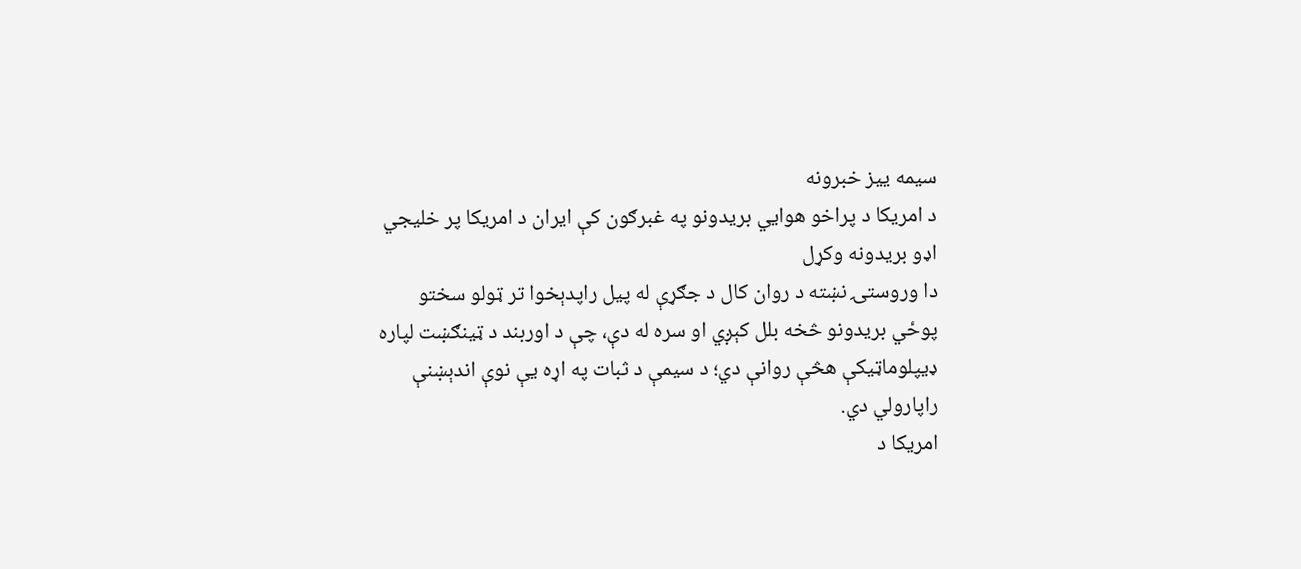سیمه ییز خبرونه
د امریکا د پراخو هوايي بریدونو په غبرګون کې ایران د امریکا پر خلیجي اډو بریدونه وکړل
دا وروستۍ نښته د روان کال د جګړې له پیل راپدېخوا تر ټولو سختو پوځي بریدونو څخه بلل کېږي او سره له دې، چې د اوربند د ټینګښت لپاره ډیپلوماټیکې هڅې روانې دي؛ د سیمې د ثبات په اړه یې نوې اندېښنې راپارولي دي.
امریکا د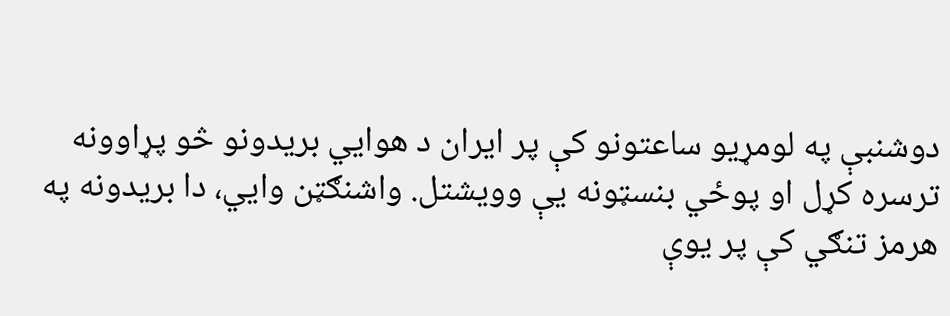دوشنبې په لومړیو ساعتونو کې پر ایران د هوايي بریدونو څو پړاوونه ترسره کړل او پوځي بنسټونه یې وویشتل. واشنګټن وایي، دا بریدونه په هرمز تنګي کې پر یوې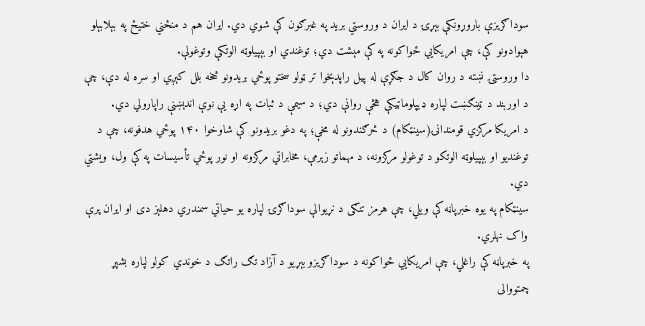سوداګریزې باروړونکې بېړۍ د ایران د وروستي برید په غبرګون کې شوي دي. ایران هم د منځني ختیځ په بېلابېلو هېوادونو کې، چې امریکايي ځواکونه په کې مېشت دي؛ توغندي او بېپیلوټه الوتکې وتوغولې.
دا وروستۍ نښته د روان کال د جګړې له پیل راپدېخوا تر ټولو سختو پوځي بریدونو څخه بلل کېږي او سره له دې، چې د اوربند د ټینګښت لپاره ډیپلوماټیکې هڅې روانې دي؛ د سیمې د ثبات په اړه یې نوې اندېښنې راپارولي دي.
د امریکا مرکزي قومندانۍ(سینټکام) د څرګندونو له مخې؛ په دغو بریدونو کې شاوخوا ۱۴۰ پوځي هدفونه، چې د توغندیو او بېپیلوټه الوتکو د توغولو مرکزونه، د مهماتو زېرمې، مخابراتي مرکزونه او نور پوځي تأسیسات په کې ول، ویشتي دي.
سینټکام په یوه خبرپاڼه کې ویلي، چې هرمز تنګی د نړیوالې سوداګرۍ لپاره یو حیاتي سمندري دهلېز دی او ایران پرې واک نهلري.
په خبرپاڼه کې راغلي، چې امریکايي ځواکونه د سوداګریزو بېړیو د آزاد تګ راتګ د خوندي کولو لپاره بشپړ چمتووالی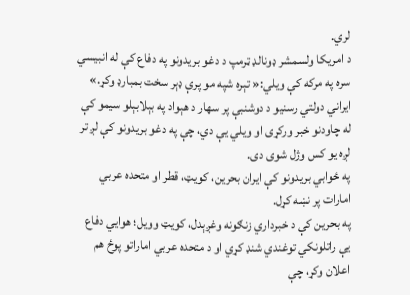لري.
د امریکا ولسمشر ډونالډ ټرمپ د دغو بریدونو په دفاع کې له انبيسي سره په مرکه کې ویلي:« تېره شپه مو پرې ډېر سخت بمبارډ وکړ.»
ایراني دولتي رسنیو د دوشنبې پر سهار د هېواد په بېلابېلو سیمو کې له چاودنو خبر ورکړی او ویلي یې دي، چې په دغو بریدونو کې لږ تر لږه یو کس وژل شوی دی.
په ځوابي بریدونو کې ایران بحرین، کویټ، قطر او متحده عربي امارات پر نښه کړل.
په بحرین کې د خبرداري زنګونه وغږېدل، کويټ وویل؛ هوايي دفاع یې راتلونکي توغندي شنډ کړي او د متحده عربي اماراتو پوځ هم اعلان وکړ، چې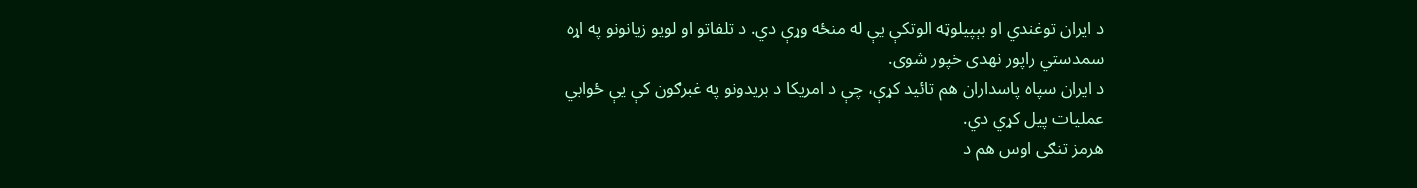د ایران توغندي او بېپیلوټه الوتکې یې له منځه وړې دي. د تلفاتو او لویو زیانونو په اړه سمدستي راپور نهدی خپور شوی.
د ایران سپاه پاسداران هم تائید کړې، چې د امریکا د بریدونو په غبرګون کې یې ځوابي عملیات پیل کړي دي.
هرمز تنګی اوس هم د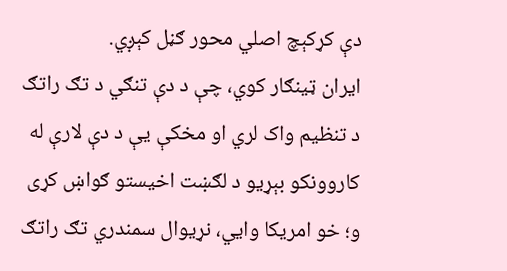دې کړکېچ اصلي محور ګڼل کېږي.
ایران ټینګار کوي، چې د دې تنګي د تګ راتګ د تنظیم واک لري او مخکې یې د دې لارې له کاروونکو بېړیو د لګښت اخیستو ګواښ کړی و؛ خو امریکا وایي، نړیوال سمندري تګ راتګ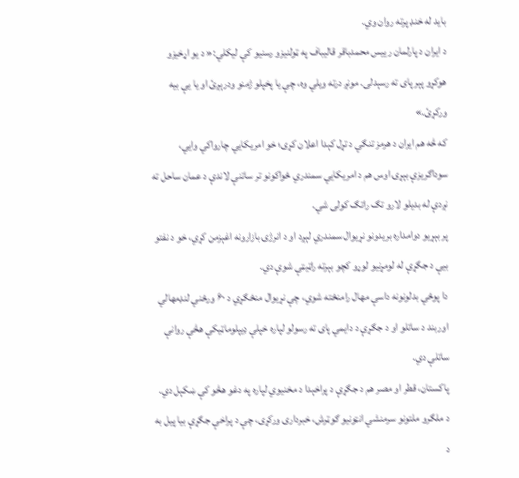باید له خنډ پرته روان وي.
د ایران د پارلمان رییس محمدباقر قالیباف په ټولنیزو رسنیو کې لیکلي:« د یو اړخیزو هوکړو پېر پای ته رسېدلی. مونږ درته ویلي وه، چې یا پخپلو ژمنو ودرېږئ او یا یې بیه ورکړئ.»
که څه هم ایران د هرمز تنګي د تړل کېدا اعلان کړی؛ خو امریکايي چارواکي وایي، سوداګریزې بېړۍ اوس هم د امریکايي سمندري ځواکونو تر ساتنې لاندې د عمان ساحل ته نږدې له بدیلو لارو تګ راتګ کولی شي.
پر بېړیو دوامداره بریدونو نړیوال سمندري لېږد او د انرژۍ بازارونه اغېزمن کړي، خو د نفتو بیې د جګړې له لومړنیو لوړو کچو بېرته راټیټې شوې دي.
دا پوځي بدلونونه داسې مهال رامنځته شوي، چې نړیوال منځګړي د ۶۰ ورځني لنډمهالي اوربند د ساتلو او د جګړې د دایمي پای ته رسولو لپاره خپلې ډیپلوماټیکې هڅې روانې ساتلې دي.
پاکستان، قطر او مصر هم د جګړې د پراخېدا د مخنیوي لپاره په دغو هڅو کې ښکېل دي.
د ملګرو ملتونو سرمنشي انټونیو ګوټرش، خبرداری ورکړی، چې د پراخې جګړې بیا پیل به د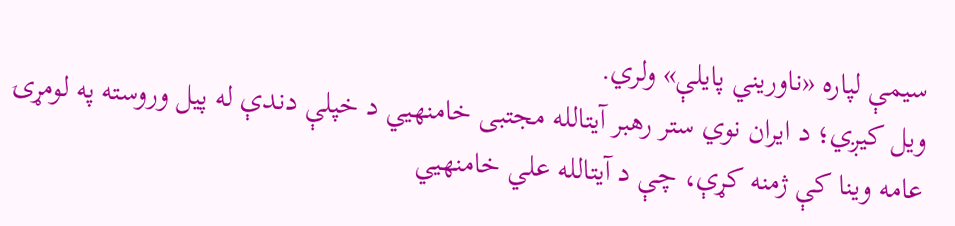سیمې لپاره «ناوریني پایلې» ولري.
ویل کیږي؛ د ایران نوي ستر رهبر آیتالله مجتبی خامنهيي د خپلې دندې له پیل وروسته په لومړۍ عامه وینا کې ژمنه کړې، چې د آیتالله علي خامنهيي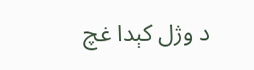د وژل کېدا غچ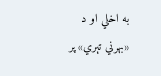به اخلي او د «بهرني تېري» پر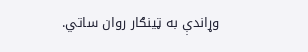وړاندې به ټینګار روان ساتي.